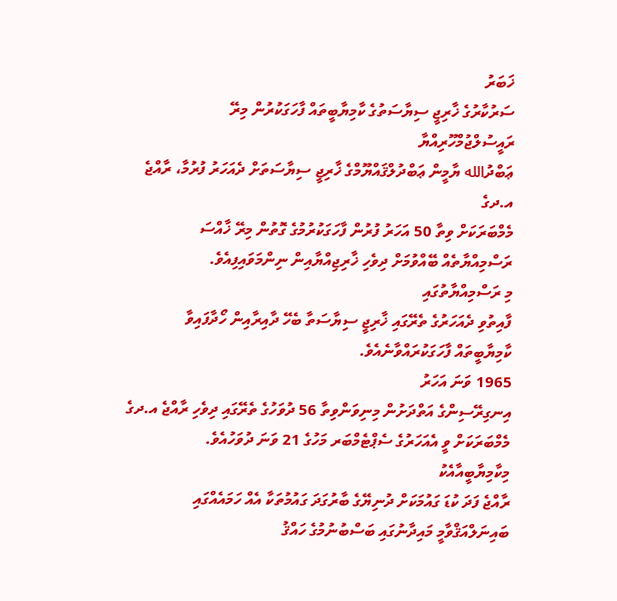ޚަބަރު
ސަރުކާރުގެ ޚާރިޖީ ސިޔާސަތުގެ ކާމިޔާބީތައް ފާހަގަކުރުން މިރޭ
ރައީސުލްޖުމްހޫރިއްޔާ
ޢަބްދުالله ޔާމީން ޢަބްދުލްޤައްޔޫމްގެ ޚާރިޖީ ސިޔާސަތަށް ދެއަހަރު ފުރުމާ، ރާއްޖެ އ.ދގެ
މެމްބަރަކަށް ވިތާ 50 އަހަރު ފުރުން ފާހަގަކުރުމުގެ ގޮތުން މިރޭ ޚާއްސަ
ރަސްމިއްޔާތެއް ބޭއްވުމަށް ދިވެހި ޚާރިޖިއްޔާއިން ނިންމަވައިފިއެވެ.
މި ރަސްމިއްޔާތުގައި
ފާއިތުވި ދެއަހަރުގެ ތެރޭގައި ޚާރިޖީ ސިޔާސަތާ ބެހޭ ދާއިރާއިން ހޯދާފައިވާ
ކާމިޔާބީތައް ފާހަގަކުރައްވާނެއެވެ.
1965 ވަނަ އަހަރު
އިނގިރޭސިންގެ އަތްދަށުން މިނިވަންވިތާ 56 ދުވަހުގެ ތެރޭގައި ދިވެހި ރާއްޖެ އ.ދގެ
މެމްބަރަކަށް ވީ އެއަހަރުގެ ސެޕްޓެމްބަރ މަހުގެ 21 ވަނަ ދުވަހުއެވެ.
މިކާމިޔާބީއާއެކު
ރާއްޖެ ފަދަ ކުޑަ ގައުމަކަށް ދުނިޔޭގެ ބާރުގަދަ ގައުމުތަކާ އެއް ހަމައެއްގައި
ބައިނަލްއަޤްވާމީ މައިދާނުގައި ބަސްބުނުމުގެ ހައްޤު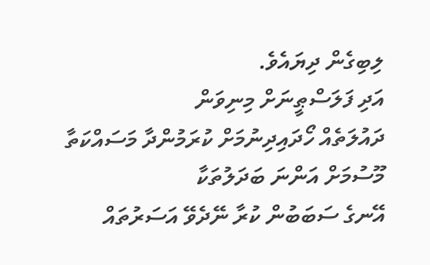ލިބިގެން ދިޔައެވެ.
އަދި ފަލަސްޠީނަށް މިނިވަން
ދައުލަތެއް ހޯދައިދިނުމަށް ކުރަމުންދާ މަސައްކަތާ މޫސުމަށް އަންނަ ބަދަލުތަކާ
އޭނގެ ސަބަބުން ކުރާ ނޭދެވޭ އަސަރުތައް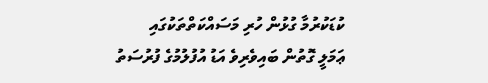ކުޑަކުރުމާ ގުޅުން ހުރި މަސައްކަތްތަކުގައި
ޢަމަލީ ގޮތުން ބައިވެރިވެ އަޑު އުފުލުމުގެ ފުރުސަތު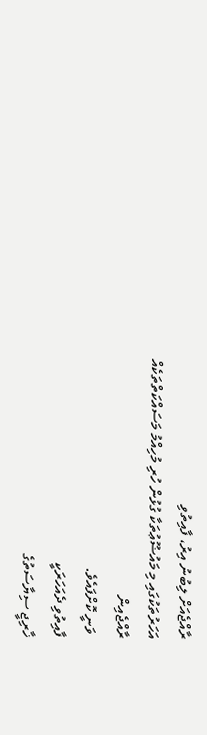ރާއްޖެއަށް ލިބުނު އިރު، ފާއިތުވި
އަހަރުތަކުގައި މި މައުޟޫޢުތަކާ ގުޅުން ހުރި މުހިއްމު މަސައްކަތްތަކެއް ރާއްޖެއިން
 ވަނީ ކޮށްފައެވެ.
ފާއިތުވި ދެއަހަރަކީ
ޚާރިޖީ ސިޔާސަތުގެ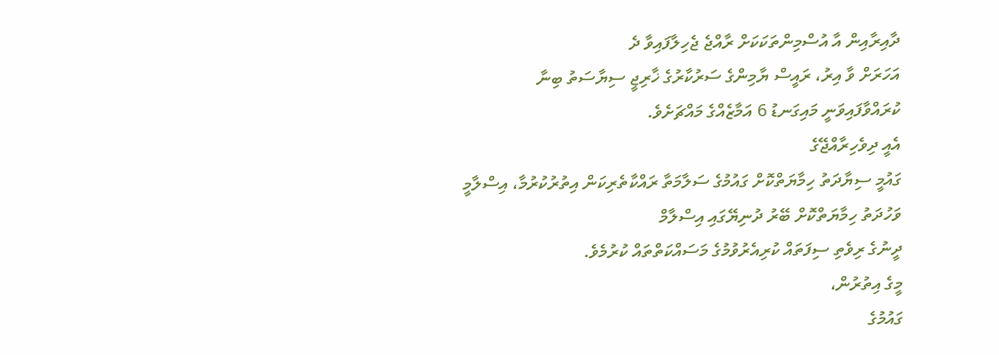ދާއިރާއިން އާ އުސްމިންތަކަކަށް ރާއްޖެ ޖެހިލާފައިވާ ދެ
އަހަރަށް ވާ އިރު، ރައީސް ޔާމިންގެ ސަރުކާރުގެ ޚާރިޖީ ސިޔާސަތު ބިނާ
ކުރައްވާފައިވަނީ މައިގަނޑު 6 އަމާޒެއްގެ މައްޗަށެވެ.
އެއީ ދިވެހިރާއްޖޭގެ
ގައުމީ ސިޔާދަތު ހިމާޔަތްކޮށް ގައުމުގެ ސަލާމަތާ ރައްކާތެރިކަން އިތުރުކުރުމާ، އިސްލާމީ ވަހުދަތު ހިމާޔަތްކޮށް ބޭރު ދުނިޔޭގައި އިސްލާމް
ދީނުގެ ރިވެތި ސިފަތައް ކުރިއެރުވުމުގެ މަސައްކަތްތައް ކުރުމެވެ.
މީގެ އިތުރުން،
ގައުމުގެ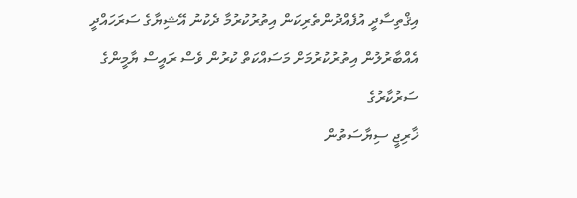އިޤްތިސާދީ އުފެއްދުންތެރިކަން އިތުރުކުރުމާ ދެކުނު އޭޝިޔާގެ ސަރަހައްދީ
އެއްބާރުލުން އިތުރުކުރުމަށް މަސައްކަތް ކުރުން ވެސް ރައީސް ޔާމީންގެ ސަރުކާރުގެ
ޚާރިޖީ ސިޔާސަތުން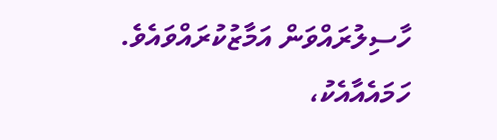ހާސިލުރައްވަން އަމާޒުކުރައްވައެވެ.
ހަމައެއާއެކު،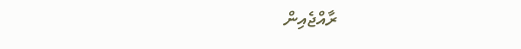ރާއްޖެއިން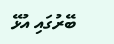ބޭރުގައި އުޅޭ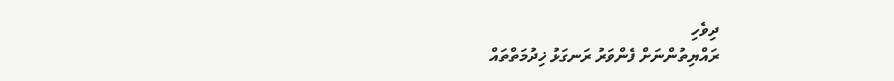ދިވެހި
ރައްޔިތުންނަށް ފެންވަރު ރަނގަޅު ޚިދުމަތްތައް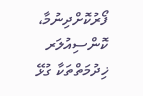ފޯރުކޮށްދިނުމާ، ކޮންސިއުލަރ
ޚިދުމަތްތަކާ ގުޅޭ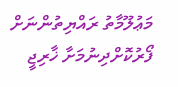މަޢުލޫމާތު ރައްޔިތުންނަށް ފޯރުކޮށްދިނުމަށާ ޚާރިޖީ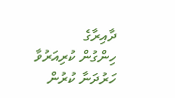ދާއިރާގެ
ހިންގުން ކުރިއަރުވާ ހަރުދަނާ ކުރުން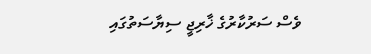ވެސް ސަރުކާރުގެ ޚާރިޖީ ސިޔާސަތުގައި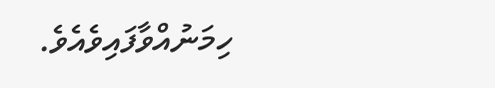ހިމަނުއްވާފައިވެއެވެ.